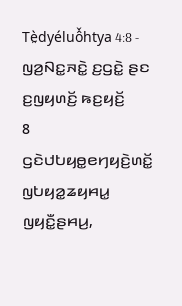Tè̤dyéluô̌htya 4:8 - ꤜꤤ꤬ꤡꤢ꤭ꤏꤢꤧ꤭ ꤢ꤬ꤞꤢꤧ꤭ ꤔꤢ ꤢ꤬ꤜꤟꤛꤢꤩ꤬ ꤒꤢ꤬ꤟꤢꤩ꤬
8 ꤞꤢꤧꤓꤝꤟꤥ꤭ꤕꤚꤟꤢꤧ꤬ꤛꤢꤩ꤭ ꤜꤝꤟꤤ꤭ꤘꤟꤌꤣ꤭ ꤜꤟꤢꤪ꤭ꤔꤌꤣ꤬,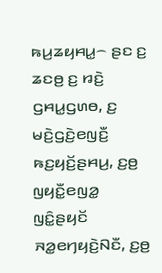ꤒꤣ꤬ꤘꤟꤌꤣ꤭꤮ ꤔꤢ ꤢ꤬ ꤘꤢꤥ꤬ ꤢ꤬ ꤙꤢꤧ꤬ ꤞꤌꤣ꤭ꤞꤛꤥ, ꤢ꤬ ꤗꤢꤧ꤬ꤞꤢꤧ꤬ꤕꤜꤢꤪ꤬ ꤒꤢ꤬ꤟꤢꤩ꤬ꤔꤌꤣ꤬, ꤢ꤬ꤥ꤬ ꤜꤟꤢꤪ꤭ꤕꤜꤤ꤭ ꤜꤢꤨ꤭ꤔꤟꤢꤩ ꤏꤤ꤭ꤕꤚꤟꤢꤧ꤬ꤡꤢꤪ, ꤢ꤬ꤥ꤬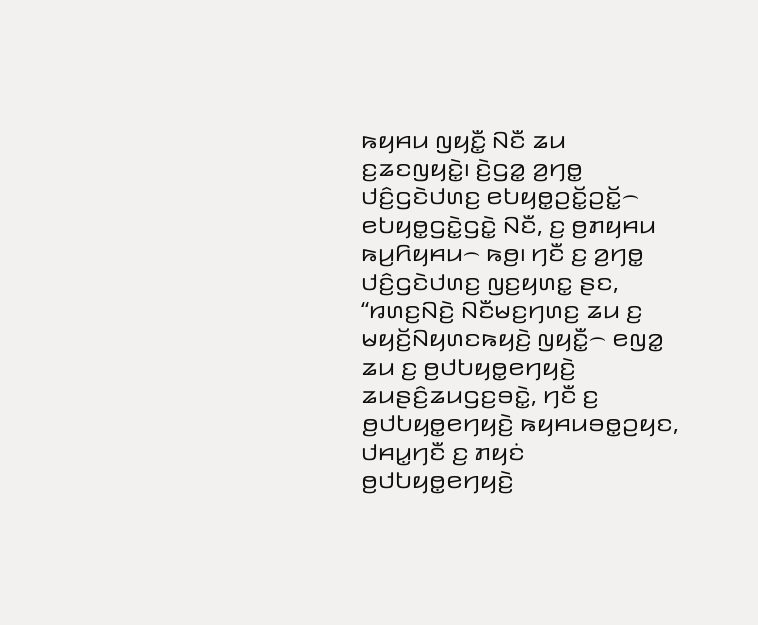ꤒꤟꤌꤣ ꤜꤟꤢꤪ꤭ ꤡꤢꤪ ꤘꤣ ꤢ꤬ꤘꤢꤜꤟꤢꤧ꤭꤯ ꤢꤧ꤬ꤞꤤ꤭ ꤤ꤬ꤚꤥ꤭ ꤓꤢꤨ꤬ꤞꤢꤧꤓꤛꤢ꤬ ꤕꤝꤟꤥ꤭ꤑꤢꤩ꤭ꤑꤢꤩ꤭꤮ ꤕꤝꤟꤥ꤭ꤞꤢꤧ꤭ꤞꤢꤧ꤭ ꤡꤢꤪ, ꤢ꤬ ꤥ꤬ꤊꤟꤌꤣ ꤒꤣ꤬ꤖꤟꤌꤣ꤮ ꤒꤥ꤬꤯ ꤚꤢꤪ ꤢ꤬ ꤤ꤬ꤚꤥ꤭ ꤓꤢꤨ꤬ꤞꤢꤧꤓꤛꤢ꤬ ꤜꤢ꤬ꤟꤛꤢ꤭ ꤔꤢ, “ꤙꤛꤢ꤬ꤡꤢꤧ꤬ ꤡꤢꤪꤗꤢ꤬ꤚꤛꤢ꤬ ꤘꤣ ꤢ꤬ ꤗꤟꤢꤩ꤬ꤡꤟꤛꤢꤒꤟꤢꤧ꤬ ꤜꤟꤢꤪ꤭꤮ ꤕꤜꤤ꤭ ꤘꤣ ꤢ꤬ ꤥ꤬ꤓꤝꤟꤥ꤭ꤕꤚꤟꤢꤧ꤬ ꤘꤣꤔꤢꤨ꤬ꤘꤣꤞꤢ꤬ꤋꤢꤧ꤭, ꤚꤢꤪ ꤢ꤬ ꤥ꤬ꤓꤝꤟꤥ꤭ꤕꤚꤟꤢꤧ꤬ ꤒꤟꤌꤣꤋꤥ꤭ꤑꤟꤢ, ꤓꤌꤣ꤭ꤚꤢꤪ ꤢ꤬ ꤊꤟꤢꤦ ꤥ꤬ꤓꤝꤟꤥ꤭ꤕꤚꤟꤢꤧ꤬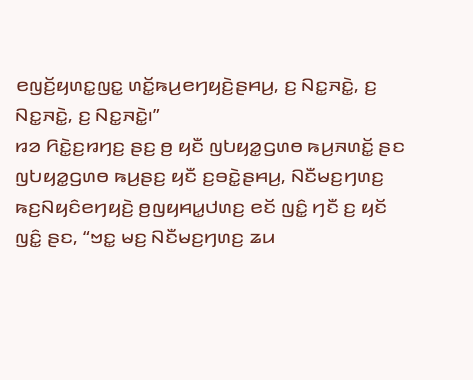ꤕꤜꤢꤩ꤬ꤟꤛꤢ꤭ꤜꤢ꤭ ꤛꤢꤩ꤭ꤒꤣ꤬ꤕꤚꤟꤢꤧ꤬ꤔꤌꤣ꤬, ꤢ꤬ ꤡꤢ꤭ꤏꤢꤧ꤭, ꤢ꤬ ꤡꤢ꤭ꤏꤢꤧ꤭, ꤢ꤬ ꤡꤢ꤭ꤏꤢꤧ꤭꤯”
ꤙꤤ ꤖꤢꤧ꤭ꤢ꤬ꤙꤚꤢ꤬ ꤔꤢ꤬ ꤥ꤬ ꤟꤢꤪ ꤜꤝꤟꤤ꤭ꤞꤛꤥ ꤒꤣ꤬ꤏꤛꤢꤩ꤭ ꤔꤢ ꤜꤝꤟꤤ꤭ꤞꤛꤥ ꤒꤣ꤬ꤔꤢ꤬ ꤟꤢꤪ ꤢ꤬ꤋꤢꤧ꤭ꤔꤌꤣ꤬, ꤡꤢꤪꤗꤢ꤬ꤚꤛꤢ꤬ ꤒꤢ꤬ꤡꤟꤢꤨꤕꤚꤟꤢꤧ꤬ ꤥ꤬ꤜꤟꤌꤣ꤭ꤓꤛꤢ꤬ ꤕꤢꤩ ꤜꤢꤨ꤭ ꤚꤢꤪ ꤢ꤬ ꤟꤢꤩ ꤜꤢꤨ꤭ ꤔꤢ, “ꤠꤢ꤭ ꤗꤢ꤬ ꤡꤢꤪꤗꤢ꤬ꤚꤛꤢ꤬ ꤘꤣ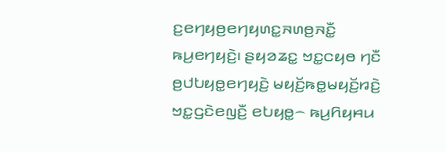ꤢ꤬ꤕꤚꤟꤥ꤬ꤕꤚꤟꤛꤢ꤭ꤏꤛꤥ꤬ꤏꤢꤪ꤭ ꤒꤣ꤬ꤕꤚꤟꤢꤧ꤬꤯ ꤔꤟꤤꤘꤢ꤭ ꤠꤢ꤭ꤍꤟꤥ ꤚꤢꤪ ꤥ꤬ꤓꤝꤟꤥ꤭ꤕꤚꤟꤢꤧ꤬ ꤗꤟꤢꤩ꤬ꤒꤥ꤭ꤗꤟꤢꤩ꤬ꤙꤢꤧ꤬ ꤠꤢ꤭ꤞꤢꤧꤕꤜꤢꤪ꤬ ꤕꤝꤟꤥ꤭꤮ ꤒꤣ꤬ꤖꤟꤌꤣ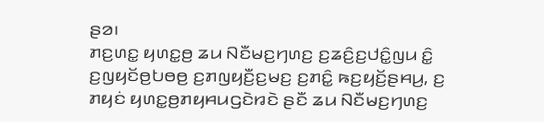ꤔꤤ꤯
ꤊꤢ꤬ꤛꤢ꤭ ꤟꤛꤢ꤭ꤥ꤬ ꤘꤣ ꤡꤢꤪꤗꤢ꤬ꤚꤛꤢ꤬ ꤢ꤬ꤘꤢꤨ꤬ꤢ꤬ꤓꤢꤨ꤭ꤜꤣ ꤢꤨ꤭ ꤢ꤬ꤜꤟꤢꤩꤥ꤬ꤝꤥꤥ꤬ ꤢ꤬ꤊꤜꤟꤢꤪ꤬ꤢ꤬ꤗꤢ꤬ ꤢ꤬ꤊꤢꤨ꤭ ꤒꤢ꤬ꤟꤢꤩ꤬ꤔꤌꤣ꤬, ꤢ꤬ ꤊꤟꤢꤦ ꤟꤛꤢ꤭ꤥ꤬ꤊꤟꤌꤣꤞꤢꤧꤙꤢꤧ ꤔꤢꤪ ꤘꤣ ꤡꤢꤪꤗꤢ꤬ꤚꤛꤢ꤬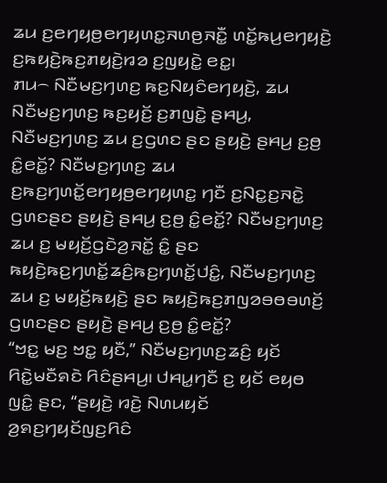ꤘꤣ ꤢ꤬ꤕꤚꤟꤥ꤬ꤕꤚꤟꤛꤢ꤭ꤏꤛꤥ꤬ꤏꤢꤪ꤭ ꤛꤢꤩ꤭ꤒꤣ꤬ꤕꤚꤟꤢꤧ꤬ ꤢ꤬ꤒꤟꤢꤧ꤬ꤒꤢ꤬ꤊꤟꤢꤧ꤬ꤙꤤ ꤢ꤬ꤜꤟꤢꤧ꤭ ꤕꤢ꤭꤯
ꤊꤣ꤮ ꤡꤢꤪꤗꤢ꤬ꤚꤛꤢ꤬ ꤒꤢ꤬ꤡꤟꤢꤨꤕꤚꤟꤢꤧ꤬, ꤘꤣ ꤡꤢꤪꤗꤢ꤬ꤚꤛꤢ꤬ ꤒꤢ꤬ꤟꤢꤩ꤬ ꤢ꤬ꤊꤜꤢꤧ꤭ ꤔꤌꤣ꤬, ꤡꤢꤪꤗꤢ꤬ꤚꤛꤢ꤬ ꤘꤣ ꤢ꤬ꤞꤛꤢ ꤔꤢ ꤔꤟꤢꤧ꤬ ꤔꤌꤣ꤬ ꤢ꤬ꤥ꤬ ꤢꤨ꤭ꤕꤢꤩ꤭? ꤡꤢꤪꤗꤢ꤬ꤚꤛꤢ꤬ ꤘꤣ ꤢ꤬ꤒꤢ꤬ꤚꤛꤢꤩ꤭ꤕꤚꤟꤥ꤬ꤕꤚꤟꤛꤢ꤭ ꤚꤢꤪ ꤢ꤬ꤡꤢ꤭ꤢ꤬ꤏꤢꤧ꤭ ꤞꤛꤢꤔꤢ ꤔꤟꤢꤧ꤬ ꤔꤌꤣ꤬ ꤢ꤬ꤥ꤬ ꤢꤨ꤭ꤕꤢꤩ꤭? ꤡꤢꤪꤗꤢ꤬ꤚꤛꤢ꤬ ꤘꤣ ꤢ꤬ ꤗꤟꤢꤩ꤬ꤞꤢꤧꤤ꤬ꤏꤢꤩ꤭ ꤢꤨ꤭ ꤔꤢ ꤒꤟꤢꤧ꤬ꤒꤢ꤬ꤚꤛꤢꤩ꤭ꤘꤢꤨ꤬ꤒꤢ꤬ꤚꤛꤢꤩ꤭ꤓꤢꤨ꤭, ꤡꤢꤪꤗꤢ꤬ꤚꤛꤢ꤬ ꤘꤣ ꤢ꤬ ꤗꤟꤢꤩ꤬ꤒꤟꤢꤧ꤬ ꤔꤢ ꤒꤟꤢꤧ꤬ꤒꤢ꤬ꤊꤜꤤꤋꤥꤋꤛꤢꤩ꤬ ꤞꤛꤢꤔꤢ ꤔꤟꤢꤧ꤬ ꤔꤌꤣ꤬ ꤢ꤬ꤥ꤬ ꤢꤨ꤭ꤕꤢꤩ꤭?
“ꤠꤢ꤭ ꤗꤢ꤬ ꤠꤢ꤭ ꤟꤢꤪ,” ꤡꤢꤪꤗꤢ꤬ꤚꤛꤢ꤬ꤘꤢꤨ꤬ ꤟꤢꤩ ꤖꤢꤧ꤭ꤗꤢꤪꤎꤢꤧ ꤖꤢꤨꤔꤌꤣ꤬꤯ ꤓꤌꤣ꤭ꤚꤢꤪ ꤢ꤬ ꤟꤢꤩ ꤕꤟꤥ ꤜꤢꤨ꤭ ꤔꤢ, “ꤔꤟꤢꤧ꤬ ꤙꤢꤧ꤬ ꤡꤛꤣꤟꤢꤩ ꤤ꤬ꤎꤢ꤬ꤚꤟꤢꤩꤜꤢ꤬ꤖꤢꤨ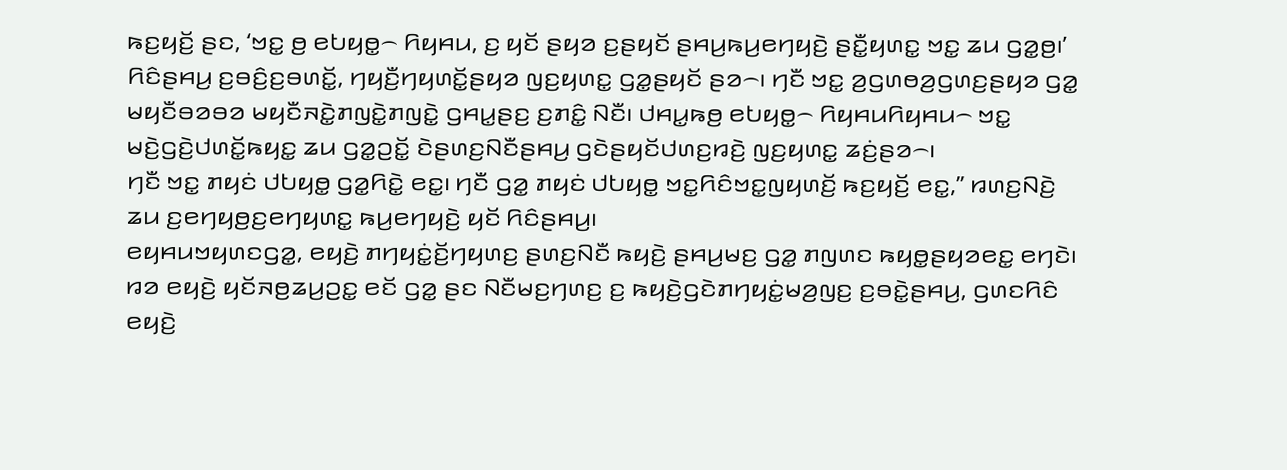ꤒꤢ꤬ꤟꤢꤩ꤬ ꤔꤢ, ‘ꤠꤢ꤭ ꤥ꤬ ꤕꤝꤟꤥ꤭꤮ ꤖꤟꤌꤣ, ꤢ꤬ ꤟꤢꤩ ꤔꤟꤤ ꤢ꤬ꤔꤟꤢꤩ ꤔꤌꤣ꤬ꤒꤣ꤬ꤕꤚꤟꤢꤧ꤬ ꤔꤢꤪ꤭ꤟꤛꤢ꤭ ꤠꤢ꤭ ꤘꤣ ꤞꤤ꤭ꤥ꤬꤯’
ꤖꤢꤨꤔꤌꤣ꤬ ꤢ꤬ꤋꤢꤨ꤬ꤢ꤬ꤋꤛꤢꤩ꤭, ꤚꤟꤢꤪ꤬ꤚꤟꤛꤢꤩ꤭ꤔꤟꤤ ꤜꤢ꤬ꤟꤛꤢ꤭ ꤞꤤ꤭ꤔꤟꤢꤩ ꤔꤤ꤮꤯ ꤚꤢꤪ ꤠꤢ꤭ ꤤ꤬ꤞꤛꤥꤤ꤬ꤞꤛꤢ꤬ꤔꤟꤤ ꤞꤤ꤭ ꤗꤟꤢꤪꤋꤤꤋꤤ ꤗꤟꤢꤪꤏꤢꤧ꤭ꤊꤜꤢꤧ꤭ꤊꤜꤢꤧ꤭ ꤞꤌꤣ꤭ꤔꤢ꤬ ꤢ꤬ꤊꤢꤨ꤭ ꤡꤢꤪ꤯ ꤓꤌꤣ꤭ꤒꤥ꤬ ꤕꤝꤟꤥ꤭꤮ ꤖꤟꤌꤣꤖꤟꤌꤣ꤮ ꤠꤢ꤭ ꤗꤢꤧ꤬ꤞꤢꤧ꤬ꤓꤛꤢꤩ꤭ꤒꤟꤢ꤭ ꤘꤣ ꤞꤤ꤭ꤑꤢꤩ꤭ ꤢꤧꤔꤛꤢ꤬ꤡꤢꤪꤔꤌꤣ꤬ ꤞꤢꤧꤔꤟꤢꤩꤓꤛꤢ꤬ꤙꤢꤧ꤬ ꤜꤢ꤬ꤟꤛꤢ꤭ ꤘꤢꤦ꤬ꤔꤤ꤮꤯
ꤚꤢꤪ ꤠꤢ꤭ ꤊꤟꤢꤦ ꤓꤝꤟꤥ꤭ ꤞꤤ꤭ꤖꤢꤧ꤭ ꤕꤢ꤭꤯ ꤚꤢꤪ ꤞꤤ꤭ ꤊꤟꤢꤦ ꤓꤝꤟꤥ꤭ ꤠꤢ꤭ꤖꤢꤨꤠꤢ꤭ꤜꤟꤛꤢꤩ꤬ ꤒꤢ꤬ꤟꤢꤩ꤬ ꤕꤢ꤭,” ꤙꤛꤢ꤬ꤡꤢꤧ꤬ ꤘꤣ ꤢ꤬ꤕꤚꤟꤥ꤬ꤢ꤬ꤕꤚꤟꤛꤢ꤭ ꤒꤣ꤬ꤕꤚꤟꤢꤧ꤬ ꤟꤢꤩ ꤖꤢꤨꤔꤌꤣ꤬꤯
ꤕꤟꤌꤣꤠꤟꤛꤢꤞꤤ꤭, ꤕꤟꤢꤧ꤬ ꤊꤚꤟꤢꤦ꤭ꤢꤩ꤬ꤚꤟꤛꤢ꤬ ꤔꤛꤢ꤬ꤡꤢꤪ ꤒꤟꤢꤧ꤬ ꤔꤌꤣ꤬ꤗꤢ꤬ ꤞꤤ꤭ ꤊꤜꤛꤢ ꤒꤟꤥ꤭ꤔꤟꤤꤕꤢ꤭ ꤕꤚꤢꤧ꤯ ꤙꤤ ꤕꤟꤢꤧ꤬ ꤟꤢꤩꤏꤥ꤬ꤘꤣ꤬ꤑꤢ꤭ ꤕꤢꤩ ꤞꤤ꤭ ꤔꤢ ꤡꤢꤪꤗꤢ꤬ꤚꤛꤢ꤬ ꤢ꤬ ꤒꤟꤢꤧ꤬ꤞꤢꤧꤊꤚꤟꤢꤦ꤭ꤗꤤ꤬ꤜꤢ꤬ ꤢ꤬ꤋꤢꤧ꤭ꤔꤌꤣ꤬, ꤞꤛꤢꤖꤢꤨ ꤕꤟꤢꤧ꤬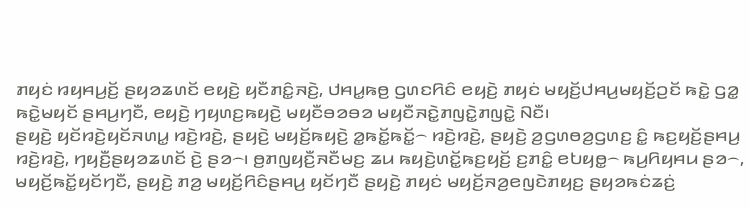ꤊꤟꤢꤦ ꤙꤟꤌꤣ꤬ꤢꤩ꤬ ꤔꤟꤤꤘꤛꤢꤩ ꤕꤟꤢꤧ꤬ ꤟꤢꤪꤊꤢꤨ꤭ꤏꤢꤧ꤬, ꤓꤌꤣ꤭ꤒꤥ꤬ ꤞꤛꤢꤖꤢꤨ ꤕꤟꤢꤧ꤬ ꤊꤟꤢꤦ ꤗꤟꤢꤩ꤬ꤓꤌꤣ꤬ꤗꤟꤢꤩ꤬ꤑꤢꤩ ꤒꤢꤧ꤭ ꤞꤤ꤭ ꤒꤢꤧ꤭ꤗꤟꤢꤩ ꤔꤌꤣ꤬ꤚꤢꤪ, ꤕꤟꤢꤧ꤬ ꤚꤟꤛꤢ꤬ꤒꤟꤢꤧ꤬ ꤗꤟꤢꤪꤋꤤꤋꤤ ꤗꤟꤢꤪꤏꤢꤧ꤭ꤊꤜꤢꤧ꤭ꤊꤜꤢꤧ꤭ ꤡꤢꤪ꤯
ꤔꤟꤢꤧ꤬ ꤟꤢꤩꤙꤢꤧ꤬ꤟꤢꤩꤏꤛꤣ꤭ ꤙꤢꤧ꤬ꤙꤢꤧ꤬, ꤔꤟꤢꤧ꤬ ꤗꤟꤢꤩ꤬ꤒꤟꤢꤧ꤬ ꤤ꤭ꤒꤢꤩ꤭ꤒꤢꤩ꤭꤮ ꤙꤢꤧ꤬ꤙꤢꤧ꤬, ꤔꤟꤢꤧ꤬ ꤤ꤬ꤞꤛꤥꤤ꤬ꤞꤛꤢ꤬ ꤢꤨ꤭ ꤒꤢ꤬ꤟꤢꤩ꤬ꤔꤌꤣ꤬ ꤙꤢꤧ꤬ꤙꤢꤧ꤬, ꤚꤟꤢꤪ꤬ꤔꤟꤤꤘꤛꤢꤩ ꤢꤧ꤬ ꤔꤤ꤮꤯ ꤥ꤬ꤊꤜꤟꤢꤪ꤬ꤏꤢꤪꤗꤢ꤬ ꤘꤣ ꤒꤟꤢꤧ꤬ꤛꤢꤩ꤭ꤒꤢ꤬ꤟꤢꤩ꤬ ꤢ꤬ꤊꤢꤨ꤭ ꤕꤝꤟꤥ꤭꤮ ꤒꤣ꤬ꤖꤟꤌꤣ ꤔꤤ꤮, ꤗꤟꤢꤩ꤬ꤒꤢꤩ꤭ꤟꤢꤩꤚꤢꤪ, ꤔꤟꤢꤧ꤬ ꤊꤤ꤬ ꤗꤟꤢꤩ꤬ꤖꤢꤨꤔꤌꤣ꤬ ꤟꤢꤩꤚꤢꤪ ꤔꤟꤢꤧ꤬ ꤊꤟꤢꤦ ꤗꤟꤢꤩ꤬ꤏꤤ꤬ꤕꤜꤢꤧꤊꤟꤢ꤬ ꤔꤟꤤꤒꤢꤦꤘꤢꤦ꤬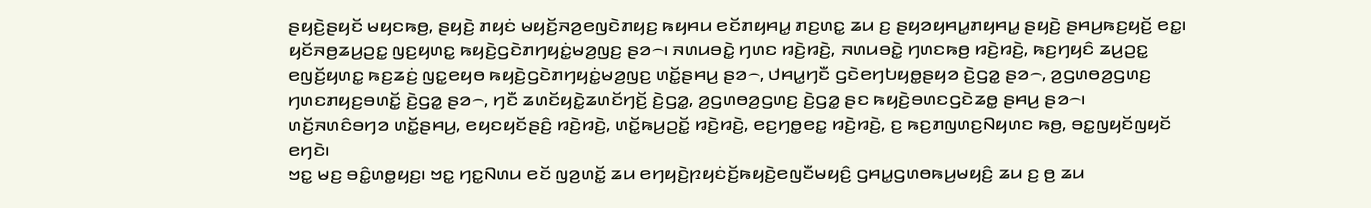ꤔꤟꤢꤧ꤬ꤔꤟꤢꤩ ꤗꤟꤢꤒꤥ꤬, ꤔꤟꤢꤧ꤬ ꤊꤟꤢꤦ ꤗꤟꤢꤩ꤬ꤏꤤ꤬ꤕꤜꤢꤧꤊꤟꤢ꤬ ꤒꤟꤌꤣ ꤕꤢꤩꤊꤟꤌꤣ꤭ ꤊꤢ꤬ꤛꤢ꤭ ꤘꤣ ꤢ꤬ ꤔꤟꤤꤟꤌꤣ꤭ꤊꤟꤌꤣ꤭ ꤔꤟꤢꤧ꤬ ꤔꤌꤣ꤬ꤒꤢ꤬ꤟꤢꤩ꤬ ꤕꤢ꤭꤯
ꤟꤢꤩꤏꤥ꤬ꤘꤣ꤬ꤑꤢ꤭ ꤜꤢ꤬ꤟꤛꤢ꤭ ꤒꤟꤢꤧ꤬ꤞꤢꤧꤊꤚꤟꤢꤦ꤭ꤗꤤ꤬ꤜꤢ꤬ ꤔꤤ꤮꤯ ꤏꤛꤣꤋꤢꤧ꤭ ꤚꤛꤢ ꤙꤢꤧ꤬ꤙꤢꤧ꤬, ꤏꤛꤣꤋꤢꤧ꤭ ꤚꤛꤢꤒꤥ꤬ ꤙꤢꤧ꤬ꤙꤢꤧ꤬, ꤒꤢ꤬ꤚꤟꤢꤨ ꤘꤣ꤬ꤑꤢ꤭ ꤕꤜꤢꤩ꤬ꤟꤛꤢ꤭ ꤒꤢ꤬ꤘꤢꤦ꤬ ꤜꤢ꤭ꤕꤟꤥ ꤒꤟꤢꤧ꤬ꤞꤢꤧꤊꤚꤟꤢꤦ꤭ꤗꤤ꤬ꤜꤢ꤬ ꤛꤢꤩ꤭ꤔꤌꤣ꤬ ꤔꤤ꤮, ꤓꤌꤣ꤭ꤚꤢꤪ ꤞꤢꤧꤕꤚꤝꤟꤥ꤭ꤔꤟꤤ ꤢꤧ꤬ꤞꤤ꤭ ꤔꤤ꤮, ꤤ꤬ꤞꤛꤥꤤ꤬ꤞꤛꤢ꤬ ꤚꤛꤢꤊꤟꤢ꤬ꤋꤛꤢꤩ꤭ ꤢꤧ꤬ꤞꤤ꤭ ꤔꤤ꤮, ꤚꤢꤪ ꤘꤛꤢꤩꤟꤢꤧ꤭ꤘꤛꤢꤩꤚꤢꤩ꤬ ꤢꤧ꤬ꤞꤤ꤭, ꤤ꤬ꤞꤛꤥꤤ꤬ꤞꤛꤢ꤬ ꤢꤧ꤬ꤞꤤ꤭ ꤔꤢ ꤒꤟꤢꤧ꤬ꤋꤛꤢꤞꤢꤧꤘꤥ꤭ ꤔꤌꤣ꤬ ꤔꤤ꤮꤯
ꤛꤢꤩ꤬ꤏꤛꤢꤨꤋꤚꤤ ꤛꤢꤩ꤭ꤔꤌꤣ꤬, ꤕꤟꤢꤟꤢꤩꤔꤢꤨ꤬ ꤙꤢꤧ꤬ꤙꤢꤧ꤬, ꤛꤢꤩ꤭ꤒꤣ꤬ꤑꤢꤩ꤭ ꤙꤢꤧ꤬ꤙꤢꤧ꤬, ꤕꤢ꤬ꤚꤥ꤭ꤕꤢ꤭ ꤙꤢꤧ꤬ꤙꤢꤧ꤬, ꤢ꤬ ꤒꤢ꤬ꤊꤜꤛꤢ꤬ꤡꤟꤛꤢ ꤒꤥ꤬, ꤋꤢ꤭ꤜꤟꤢꤩꤜꤟꤢꤩ ꤕꤚꤢꤧ꤯
ꤠꤢ꤭ ꤗꤢ꤬ ꤋꤢꤨ꤭ꤛꤥ꤭ꤟꤢ꤬꤯ ꤠꤢ꤭ ꤚꤢ꤭ꤡꤛꤣ ꤕꤢꤩ ꤜꤤ꤬ꤛꤢꤩ꤭ ꤘꤣ ꤕꤚꤟꤢꤧ꤬ꤐꤟꤢꤦꤢꤩ꤬ꤒꤟꤢꤧ꤬ꤕꤜꤢꤪꤗꤟꤢꤨ꤬ ꤞꤌꤣ꤭ꤞꤛꤥꤒꤣ꤬ꤗꤟꤢꤨ꤬ ꤘꤣ ꤢ꤬ ꤥ꤬ ꤘꤣ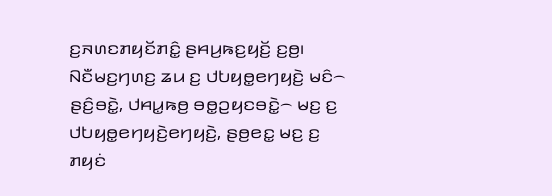ꤢ꤬ꤏꤛꤢꤊꤟꤢꤩꤊꤢꤨ꤭ ꤔꤌꤣ꤬ꤒꤢ꤬ꤟꤢꤩ꤬ ꤢ꤬ꤥ꤬꤯ ꤡꤢꤪꤗꤢ꤬ꤚꤛꤢ꤬ ꤘꤣ ꤢ꤬ ꤓꤝꤟꤥ꤭ꤕꤚꤟꤢꤧ꤬ ꤗꤢꤨ꤮ ꤔꤢꤨ꤬ꤋꤢꤧ꤭, ꤓꤌꤣ꤭ꤒꤥ꤬ ꤋꤥ꤭ꤑꤟꤢꤋꤢꤧ꤭꤮ ꤗꤢ꤬ ꤢ꤬ ꤓꤝꤟꤥ꤭ꤕꤚꤟꤢꤧ꤬ꤕꤚꤟꤢꤧ꤬, ꤔꤥ꤬ꤕꤢ꤭ ꤗꤢ꤬ ꤢ꤬ ꤊꤟꤢꤦ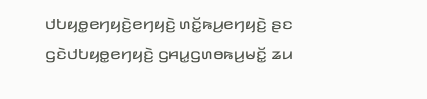ꤓꤝꤟꤥ꤭ꤕꤚꤟꤢꤧ꤬ꤕꤚꤟꤢꤧ꤬ ꤛꤢꤩ꤭ꤒꤣ꤬ꤕꤚꤟꤢꤧ꤬ ꤔꤢ ꤞꤢꤧꤓꤝꤟꤥ꤭ꤕꤚꤟꤢꤧ꤬ ꤞꤌꤣ꤭ꤞꤛꤥꤒꤣ꤬ꤗꤢꤩ꤭ ꤘꤣ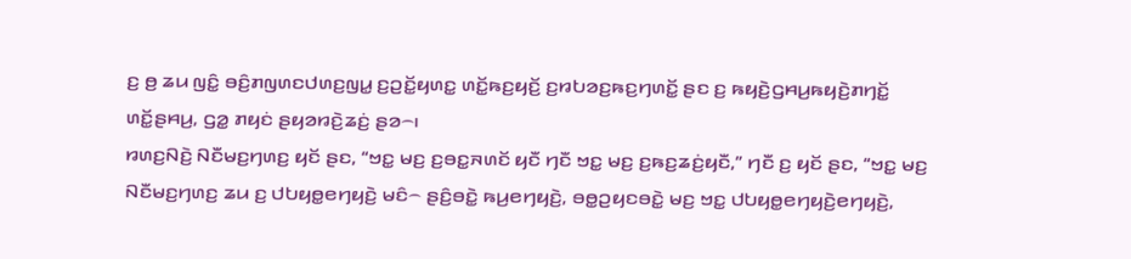ꤢ꤬ ꤥ꤬ ꤘꤣ ꤜꤢꤨ꤭ ꤋꤢꤨ꤬ꤊꤜꤛꤢꤓꤛꤢ꤬ꤜꤣ꤭ ꤢ꤬ꤑꤢꤩ꤭ꤟꤛꤢ꤭ ꤛꤢꤩ꤭ꤒꤢ꤬ꤟꤢꤩ꤬ ꤢ꤬ꤙꤝꤤꤢ꤬ꤒꤢ꤬ꤚꤛꤢꤩ꤭ ꤔꤢ ꤢ꤬ ꤒꤟꤢꤧ꤬ꤞꤌꤣ꤬ꤒꤟꤢꤧ꤬ꤊꤚꤢꤩ꤭ ꤛꤢꤩ꤭ꤔꤌꤣ꤬, ꤞꤤ꤭ ꤊꤟꤢꤦ ꤔꤟꤤꤙꤢꤧ꤬ꤘꤢꤦ꤬ ꤔꤤ꤮꤯
ꤙꤛꤢ꤬ꤡꤢꤧ꤬ ꤡꤢꤪꤗꤢ꤬ꤚꤛꤢ꤬ ꤟꤢꤩ ꤔꤢ, “ꤠꤢ꤭ ꤗꤢ꤬ ꤢ꤬ꤋꤢ꤭ꤏꤛꤢꤩ ꤟꤢꤪ ꤚꤢꤪ ꤠꤢ꤭ ꤗꤢ꤬ ꤢ꤬ꤒꤢ꤬ꤘꤢꤦ꤬ꤟꤢꤪ,” ꤚꤢꤪ ꤢ꤬ ꤟꤢꤩ ꤔꤢ, “ꤠꤢ꤭ ꤗꤢ꤬ ꤡꤢꤪꤗꤢ꤬ꤚꤛꤢ꤬ ꤘꤣ ꤢ꤬ ꤓꤝꤟꤥ꤭ꤕꤚꤟꤢꤧ꤬ ꤗꤢꤨ꤮ ꤔꤢꤨ꤬ꤋꤢꤧ꤭ ꤒꤣ꤬ꤕꤚꤟꤢꤧ꤬, ꤋꤥ꤭ꤑꤟꤢꤋꤢꤧ꤭ ꤗꤢ꤬ ꤠꤢ꤭ ꤓꤝꤟꤥ꤭ꤕꤚꤟꤢꤧ꤬ꤕꤚꤟꤢꤧ꤬,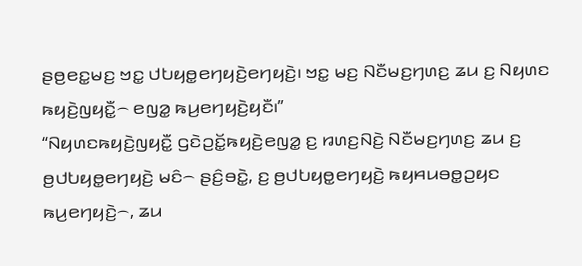ꤔꤥ꤬ꤕꤢ꤭ꤗꤢ꤬ ꤠꤢ꤭ ꤓꤝꤟꤥ꤭ꤕꤚꤟꤢꤧ꤬ꤕꤚꤟꤢꤧ꤬꤯ ꤠꤢ꤭ ꤗꤢ꤬ ꤡꤢꤪꤗꤢ꤬ꤚꤛꤢ꤬ ꤘꤣ ꤢ꤬ ꤡꤟꤛꤢ ꤒꤟꤢꤧ꤬ꤜꤟꤢꤪ꤭꤮ ꤕꤜꤤ꤭ ꤒꤣ꤬ꤕꤚꤟꤢꤧ꤬ꤟꤢꤪ꤯”
“ꤡꤟꤛꤢꤒꤟꤢꤧ꤬ꤜꤟꤢꤪ꤭ ꤞꤢꤧꤑꤢꤩ꤭ꤒꤟꤢꤧ꤬ꤕꤜꤤ꤭ ꤢ꤬ ꤙꤛꤢ꤬ꤡꤢꤧ꤬ ꤡꤢꤪꤗꤢ꤬ꤚꤛꤢ꤬ ꤘꤣ ꤢ꤬ ꤥ꤬ꤓꤝꤟꤥ꤭ꤕꤚꤟꤢꤧ꤬ ꤗꤢꤨ꤮ ꤔꤢꤨ꤬ꤋꤢꤧ꤭, ꤢ꤬ ꤥ꤬ꤓꤝꤟꤥ꤭ꤕꤚꤟꤢꤧ꤬ ꤒꤟꤌꤣꤋꤥ꤭ꤑꤟꤢ ꤒꤣ꤬ꤕꤚꤟꤢꤧ꤬꤮, ꤘꤣ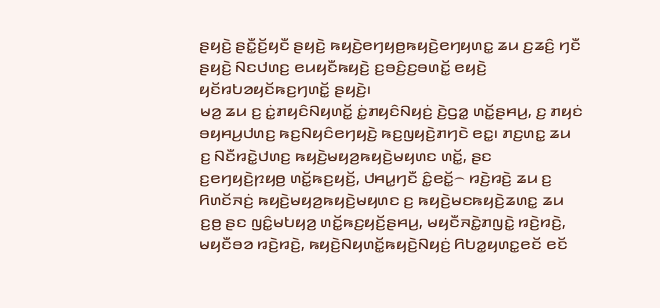ꤔꤟꤢꤧ꤬ ꤔꤢꤪ꤭ꤢꤩ꤬ꤟꤢꤪ ꤔꤟꤢꤧ꤬ ꤒꤟꤢꤧ꤬ꤕꤚꤟꤥ꤬ꤒꤟꤢꤧ꤬ꤕꤚꤟꤛꤢ꤭ ꤘꤣ ꤢ꤬ꤘꤢꤨ꤬ ꤚꤢꤪ ꤔꤟꤢꤧ꤬ ꤡꤢꤓꤛꤢ꤬ ꤕꤣꤟꤢꤪꤒꤟꤢꤧ꤬ ꤢ꤬ꤋꤢꤨ꤬ꤢ꤬ꤋꤛꤢꤩ꤭ ꤕꤟꤢꤧ꤬ ꤟꤢꤩꤙꤝꤤꤟꤢꤩꤒꤢ꤬ꤚꤛꤢꤩ꤭ ꤔꤟꤢꤧ꤬꤯
ꤗꤤ꤬ ꤘꤣ ꤢ꤬ ꤢꤦ꤭ꤊꤟꤢꤨꤡꤟꤛꤢꤩ꤭ ꤢꤦ꤭ꤊꤟꤢꤨꤡꤟꤢꤦ꤬ ꤢꤧ꤬ꤞꤤ꤭ ꤛꤢꤩ꤭ꤔꤌꤣ꤬, ꤢ꤬ ꤊꤟꤢꤦ ꤋꤟꤌꤣ꤬ꤓꤛꤢ꤬ ꤒꤢ꤬ꤡꤟꤢꤨꤕꤚꤟꤢꤧ꤬ ꤒꤢ꤬ꤜꤟꤢꤧ꤬ꤊꤚꤢꤧ ꤕꤢ꤭꤯ ꤊꤢ꤬ꤛꤢ꤭ ꤘꤣ ꤢ꤬ ꤡꤢꤪꤙꤢꤧ꤭ꤓꤛꤢ꤬ ꤒꤟꤢꤧ꤬ꤗꤟꤤ꤬ꤒꤟꤢꤧ꤬ꤗꤟꤛꤢ ꤛꤢꤩ꤭, ꤔꤢ ꤢ꤬ꤕꤚꤟꤢꤧ꤬ꤐꤟꤥ꤬ ꤛꤢꤩ꤭ꤒꤢ꤬ꤟꤢꤩ꤬, ꤓꤌꤣ꤭ꤚꤢꤪ ꤢꤨ꤭ꤕꤢꤩ꤭꤮ ꤙꤢꤧ꤬ꤙꤢꤧ꤬ ꤘꤣ ꤢ꤬ ꤖꤛꤢꤩꤏꤢꤦ꤬ ꤒꤟꤢꤧ꤬ꤗꤟꤤ꤬ꤒꤟꤢꤧ꤬ꤗꤟꤛꤢ ꤢ꤬ ꤒꤟꤢꤧ꤬ꤗꤢꤒꤟꤢꤧ꤬ꤘꤛꤢ꤭ ꤘꤣ ꤢ꤬ꤥ꤬ ꤔꤢ ꤜꤢꤨ꤭ꤗꤝꤟꤤ꤬ ꤛꤢꤩ꤭ꤒꤢ꤬ꤟꤢꤩ꤬ꤔꤌꤣ꤬, ꤗꤟꤢꤪꤏꤢꤧ꤭ꤊꤜꤢꤧ꤭ ꤙꤢꤧ꤬ꤙꤢꤧ꤬, ꤗꤟꤢꤪꤋꤤ ꤙꤢꤧ꤬ꤙꤢꤧ꤬, ꤒꤟꤢꤧ꤬ꤡꤟꤛꤢꤩ꤭ꤒꤟꤢꤧ꤬ꤡꤟꤢꤦ꤬ ꤖꤝꤤ꤭ꤟꤛꤢ꤭ꤕꤢꤩ ꤕꤢꤩ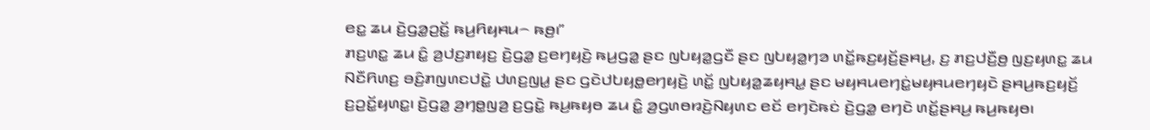ꤕꤢ꤭ ꤘꤣ ꤢꤧ꤬ꤞꤤ꤭ꤑꤢꤩ꤭ ꤒꤣ꤬ꤖꤟꤌꤣ꤮ ꤒꤥ꤬꤯”
ꤊꤢ꤬ꤛꤢ꤭ ꤘꤣ ꤢꤨ꤭ ꤤ꤬ꤓꤢ꤬ꤊꤟꤢ꤬ ꤢꤧ꤬ꤞꤤ꤭ ꤢ꤬ꤕꤚꤟꤢꤧ꤬ ꤒꤣ꤬ꤞꤤ꤭ ꤔꤢ ꤜꤝꤟꤤ꤭ꤞꤢꤪ ꤔꤢ ꤜꤝꤟꤤ꤭ꤚꤤ ꤛꤢꤩ꤭ꤒꤢ꤬ꤟꤢꤩ꤬ꤔꤌꤣ꤬, ꤢ꤬ ꤊꤢ꤬ꤓꤢꤪ꤬ꤥ꤬ ꤜꤢ꤬ꤟꤛꤢ꤭ ꤘꤣ ꤡꤢꤪꤖꤛꤢ꤬ ꤋꤢꤨ꤬ꤊꤜꤛꤢꤓꤢꤧ꤭ ꤓꤛꤢ꤬ꤜꤣ꤭ ꤔꤢ ꤞꤢꤧꤓꤝꤟꤥ꤭ꤕꤚꤟꤢꤧ꤬ ꤛꤢꤩ꤭ ꤜꤝꤟꤤ꤭ꤘꤟꤌꤣ꤭ ꤔꤢ ꤗꤟꤌꤣꤕꤚꤢꤦ꤭ꤗꤟꤌꤣꤕꤚꤟꤢꤧ ꤔꤌꤣ꤬ꤒꤢ꤬ꤟꤢꤩ꤬ ꤢ꤬ꤑꤢꤩ꤭ꤟꤛꤢ꤭꤯ ꤢꤧ꤬ꤞꤤ꤭ ꤤ꤬ꤚꤥ꤭ꤜꤤ꤬ ꤢ꤬ꤞꤢꤧ꤭ ꤒꤣ꤬ꤒꤟꤥ ꤘꤣ ꤢꤨ꤭ ꤤ꤬ꤞꤛꤥꤙꤢꤧ꤬ꤡꤟꤛꤢ ꤕꤢꤩ ꤕꤚꤢꤧꤒꤢꤦ ꤢꤧ꤬ꤞꤤ꤭ ꤕꤚꤢꤧ ꤛꤢꤩ꤭ꤔꤌꤣ꤬ ꤒꤣ꤬ꤒꤟꤥ꤯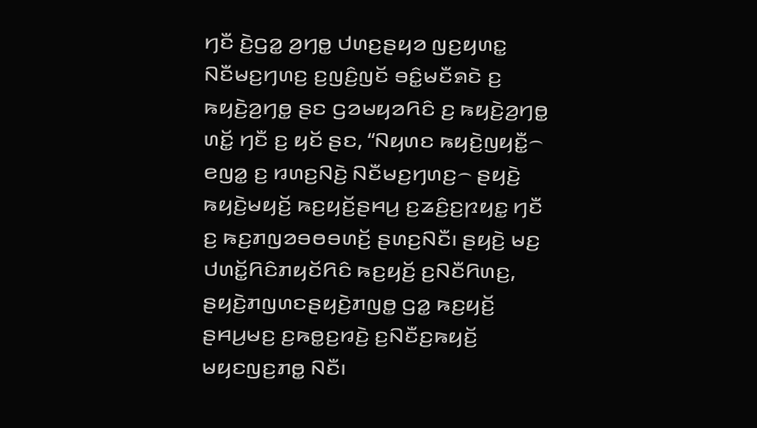ꤚꤢꤪ ꤢꤧ꤬ꤞꤤ꤭ ꤤ꤬ꤚꤥ꤭ ꤓꤛꤢ꤬ꤔꤟꤤ ꤜꤢ꤬ꤟꤛꤢ꤭ ꤡꤢꤪꤗꤢ꤬ꤚꤛꤢ꤬ ꤢ꤬ꤜꤢꤨ꤬ꤜꤢꤩ ꤋꤢꤨ꤭ꤗꤢꤪꤎꤢꤧ ꤢ꤬ ꤒꤟꤢꤧ꤬ꤤ꤬ꤚꤥ꤭ ꤔꤢ ꤞꤤꤗꤟꤤꤖꤢꤨ ꤢ꤬ ꤒꤟꤢꤧ꤬ꤤ꤬ꤚꤥ꤭ ꤛꤢꤩ꤭ ꤚꤢꤪ ꤢ꤬ ꤟꤢꤩ ꤔꤢ, “ꤡꤟꤛꤢ ꤒꤟꤢꤧ꤬ꤜꤟꤢꤪ꤭꤮ ꤕꤜꤤ꤭ ꤢ꤬ ꤙꤛꤢ꤬ꤡꤢꤧ꤬ ꤡꤢꤪꤗꤢ꤬ꤚꤛꤢ꤬꤮ ꤔꤟꤢꤧ꤬ ꤒꤟꤢꤧ꤬ꤗꤟꤢꤩ꤬ ꤒꤢ꤬ꤟꤢꤩ꤬ꤔꤌꤣ꤬ ꤢ꤬ꤘꤢꤨ꤬ꤢ꤬ꤐꤟꤢ꤭ ꤚꤢꤪ ꤢ꤬ ꤒꤢ꤬ꤊꤜꤤꤋꤥꤋꤛꤢꤩ꤬ ꤔꤛꤢ꤬ꤡꤢꤪ꤯ ꤔꤟꤢꤧ꤬ ꤗꤢ꤬ ꤓꤛꤢꤩ꤭ꤖꤢꤨꤊꤟꤢꤩꤖꤢꤨ ꤒꤢ꤬ꤟꤢꤩ꤬ ꤢ꤬ꤡꤢꤪꤖꤛꤢ꤬, ꤔꤟꤢꤧ꤬ꤊꤜꤛꤢꤔꤟꤢꤧ꤬ꤊꤜꤥ꤭ ꤞꤤ꤭ ꤒꤢ꤬ꤟꤢꤩ꤬ ꤔꤌꤣ꤬ꤗꤢ꤬ ꤢ꤬ꤒꤥ꤭ꤢ꤬ꤙꤢꤧ꤬ ꤢ꤬ꤡꤢꤪꤢ꤬ꤒꤟꤢꤩ꤬ ꤗꤟꤢꤜꤢ꤬ꤊꤥ꤭ ꤡꤢꤪ꤯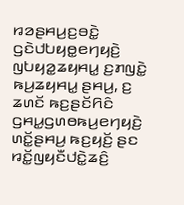ꤙꤤꤔꤌꤣ꤬ꤢ꤬ꤋꤢꤧ꤭ ꤞꤢꤧꤓꤝꤟꤥ꤭ꤕꤚꤟꤢꤧ꤬ ꤜꤝꤟꤤ꤭ꤘꤟꤌꤣ꤭ ꤢ꤬ꤊꤜꤢꤧ꤭ ꤒꤣ꤬ꤘꤟꤌꤣ꤭ ꤔꤌꤣ꤬, ꤢ꤬ ꤘꤛꤢꤩ ꤒꤢ꤬ꤔꤢꤩꤖꤢꤨ ꤞꤌꤣ꤭ꤞꤛꤥꤒꤣ꤬ꤕꤚꤟꤢꤧ꤬ ꤛꤢꤩ꤭ꤔꤌꤣ꤬ ꤒꤢ꤬ꤟꤢꤩ꤬ ꤔꤢ ꤙꤢꤩ꤭ꤜꤟꤢꤪꤓꤢꤧ꤭ꤘꤢꤨ꤬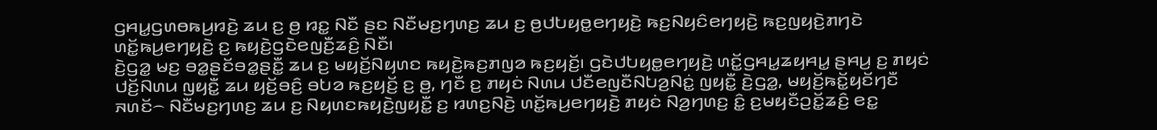ꤞꤌꤣ꤭ꤞꤛꤥꤒꤣ꤬ꤙꤢꤧ꤬ ꤘꤣ ꤢ꤬ ꤥ꤬ ꤙꤢ꤭ ꤡꤢꤪ ꤔꤢ ꤡꤢꤪꤗꤢ꤬ꤚꤛꤢ꤬ ꤘꤣ ꤢ꤬ ꤥ꤬ꤓꤝꤟꤥ꤭ꤕꤚꤟꤢꤧ꤬ ꤒꤢ꤬ꤡꤟꤢꤨꤕꤚꤟꤢꤧ꤬ ꤒꤢ꤬ꤜꤟꤢꤧ꤬ꤊꤚꤢꤧ ꤛꤢꤩ꤭ꤒꤣ꤬ꤕꤚꤟꤢꤧ꤬ ꤢ꤬ ꤒꤟꤢꤧ꤬ꤞꤢꤧꤕꤜꤢꤪ꤬ꤘꤢꤨ꤬ ꤡꤢꤪ꤯
ꤢꤧ꤬ꤞꤤ꤭ ꤗꤢ꤬ ꤋꤤ꤭ꤔꤢꤩꤋꤤ꤭ꤔꤢꤪ꤭ ꤘꤣ ꤢ꤬ ꤗꤟꤢꤩ꤬ꤡꤟꤛꤢ ꤒꤟꤢꤧ꤬ꤒꤢ꤬ꤊꤜꤤ ꤒꤢ꤬ꤟꤢꤩ꤬꤯ ꤞꤢꤧꤓꤝꤟꤥ꤭ꤕꤚꤟꤢꤧ꤬ ꤛꤢꤩ꤭ꤞꤌꤣ꤭ꤘꤟꤌꤣ꤭ ꤔꤌꤣ꤬ ꤢ꤬ ꤊꤟꤢꤦ ꤓꤢꤩ꤬ꤡꤛꤣ ꤜꤟꤢꤪ꤭ ꤘꤣ ꤟꤢꤩ꤬ꤋꤢꤨ꤬ ꤋꤝꤤ ꤒꤢ꤬ꤟꤢꤩ꤬ ꤢ꤬ ꤥ꤬, ꤚꤢꤪ ꤢ꤬ ꤊꤟꤢꤦ ꤡꤛꤣ ꤓꤢꤪꤕꤜꤢꤪꤡꤝꤤ꤬ꤡꤢꤦ꤭ ꤜꤟꤢꤪ꤭ ꤢꤧ꤬ꤞꤤ꤭, ꤗꤟꤢꤩ꤬ꤒꤢꤩ꤭ꤟꤢꤩꤚꤢꤪ ꤏꤛꤢꤩ꤮ ꤡꤢꤪꤗꤢ꤬ꤚꤛꤢ꤬ ꤘꤣ ꤢ꤬ ꤡꤟꤛꤢꤒꤟꤢꤧ꤬ꤜꤟꤢꤪ꤭ ꤢ꤬ ꤙꤛꤢ꤬ꤡꤢꤧ꤬ ꤛꤢꤩ꤭ꤒꤣ꤬ꤕꤚꤟꤢꤧ꤬ ꤊꤟꤢꤦ ꤡꤤ꤬ꤚꤛꤢ꤬ ꤢꤨ꤭ ꤢ꤬ꤗꤟꤢꤪꤑꤢꤩ꤭ꤘꤢꤨ꤬ ꤕꤢ꤭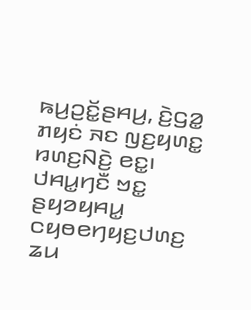ꤒꤣ꤬ꤑꤢꤩ꤭ꤔꤌꤣ꤬, ꤢꤧ꤬ꤞꤤ꤭ ꤊꤟꤢꤦ ꤏꤢ ꤜꤢ꤬ꤟꤛꤢ꤭ ꤙꤛꤢ꤬ꤡꤢꤧ꤬ ꤕꤢ꤭꤯
ꤓꤌꤣ꤭ꤚꤢꤪ ꤠꤢ꤭ ꤔꤟꤤꤟꤌꤣ꤭ ꤍꤟꤥꤕꤚꤟꤢ꤬ꤓꤛꤢ꤬ ꤘꤣ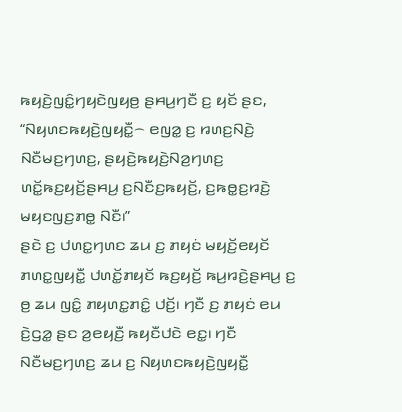ꤒꤟꤢꤧ꤬ꤜꤢꤨ꤭ꤚꤟꤢꤧꤜꤟꤥ꤬ ꤔꤌꤣ꤬ꤚꤢꤪ ꤢ꤬ ꤟꤢꤩ ꤔꤢ, “ꤡꤟꤛꤢꤒꤟꤢꤧ꤬ꤜꤟꤢꤪ꤭꤮ ꤕꤜꤤ꤭ ꤢ꤬ ꤙꤛꤢ꤬ꤡꤢꤧ꤬ ꤡꤢꤪꤗꤢ꤬ꤚꤛꤢ꤬, ꤔꤟꤢꤧ꤬ꤒꤟꤢꤧ꤬ꤡꤤ꤬ꤚꤛꤢ꤬ ꤛꤢꤩ꤭ꤒꤢ꤬ꤟꤢꤩ꤬ꤔꤌꤣ꤬ ꤢ꤬ꤡꤢꤪꤢ꤬ꤒꤟꤢꤩ꤬, ꤢ꤬ꤒꤥ꤭ꤢ꤬ꤙꤢꤧ꤬ ꤗꤟꤢꤜꤢ꤬ꤊꤥ꤭ ꤡꤢꤪ꤯”
ꤔꤢꤧ ꤢ꤬ ꤓꤛꤢ꤭ꤚꤛꤢ ꤘꤣ ꤢ꤬ ꤊꤟꤢꤦ ꤗꤟꤢꤩ꤬ꤕꤟꤢꤩ ꤊꤛꤢ꤭ꤜꤟꤢꤪ꤭ ꤓꤛꤢꤩ꤭ꤊꤟꤢꤩ ꤒꤢ꤬ꤟꤢꤩ꤬ ꤒꤣ꤬ꤙꤢꤧ꤬ꤔꤌꤣ꤬ ꤢ꤬ ꤥ꤬ ꤘꤣ ꤜꤢꤨ꤭ ꤊꤟꤛꤢ꤭ꤊꤢꤨ꤭ ꤓꤢꤩ꤬꤯ ꤚꤢꤪ ꤢ꤬ ꤊꤟꤢꤦ ꤕꤣ ꤢꤧ꤬ꤞꤤ꤭ ꤔꤢ ꤤ꤬ꤕꤟꤢꤪ꤬ ꤒꤟꤢꤪꤓꤢꤧ ꤕꤢ꤭꤯ ꤚꤢꤪ ꤡꤢꤪꤗꤢ꤬ꤚꤛꤢ꤬ ꤘꤣ ꤢ꤬ ꤡꤟꤛꤢꤒꤟꤢꤧ꤬ꤜꤟꤢꤪ꤭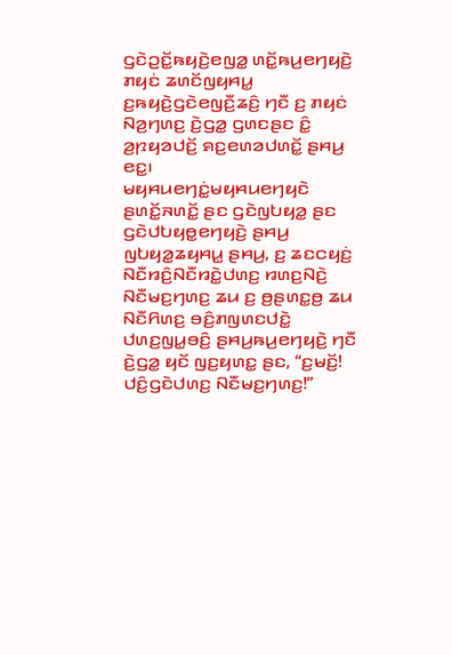ꤞꤢꤧꤑꤢꤩ꤭ꤒꤟꤢꤧ꤬ꤕꤜꤤ꤭ ꤛꤢꤩ꤭ꤒꤣ꤬ꤕꤚꤟꤢꤧ꤬ ꤊꤟꤢꤦ ꤘꤛꤢꤩꤜꤟꤌꤣ꤭ ꤢ꤬ꤒꤟꤢꤧ꤬ꤞꤢꤧꤕꤜꤢꤪ꤬ꤘꤢꤨ꤬ ꤚꤢꤪ ꤢ꤬ ꤊꤟꤢꤦ ꤡꤤ꤬ꤚꤛꤢ꤬ ꤢꤧ꤬ꤞꤤ꤭ ꤞꤛꤢꤔꤢ ꤢꤨ꤭ ꤤ꤬ꤐꤟꤤꤓꤢꤩ꤬ ꤎꤢ꤬ꤕꤛꤤꤓꤛꤢꤩ꤭ ꤔꤌꤣ꤬ ꤕꤢ꤭꤯
ꤗꤟꤌꤣꤕꤚꤢꤦ꤭ꤗꤟꤌꤣꤕꤚꤟꤢꤧ ꤔꤛꤢꤩ꤭ꤏꤛꤢꤩ꤭ ꤔꤢ ꤞꤢꤧꤜꤝꤟꤤ꤭ ꤔꤢ ꤞꤢꤧꤓꤝꤟꤥ꤭ꤕꤚꤟꤢꤧ꤬ ꤔꤌꤣ꤬ ꤜꤝꤟꤤ꤭ꤘꤟꤌꤣ꤭ ꤔꤌꤣ꤬, ꤢ꤬ ꤘꤢꤍꤟꤢꤦ꤬ ꤡꤢꤪꤙꤢꤨ꤬ꤡꤢꤪꤙꤢꤧ꤭ꤓꤛꤢ꤬ ꤙꤛꤢ꤬ꤡꤢꤧ꤬ ꤡꤢꤪꤗꤢ꤬ꤚꤛꤢ꤬ ꤘꤣ ꤢ꤬ ꤥ꤬ꤔꤛꤢ꤭ꤥ꤬ ꤘꤣ ꤡꤢꤪꤖꤛꤢ꤬ ꤋꤢꤨ꤬ꤊꤜꤛꤢꤓꤢꤧ꤭ ꤓꤛꤢ꤬ꤜꤣ꤭ꤋꤢꤨ꤬ ꤔꤌꤣ꤬ꤒꤣ꤬ꤕꤚꤟꤢꤧ꤬ ꤚꤢꤪ ꤢꤧ꤬ꤞꤤ꤭ ꤟꤢꤩ ꤜꤢ꤬ꤟꤛꤢ꤭ ꤔꤢ, “ꤢ꤬ꤗꤢꤩ꤬! ꤓꤢꤨ꤬ꤞꤢꤧꤓꤛꤢ꤬ ꤡꤢꤪꤗꤢ꤬ꤚꤛꤢ꤬!”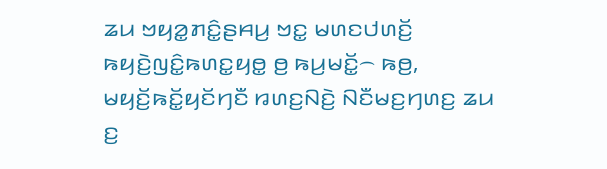ꤘꤣ ꤠꤟꤤ꤭ꤊꤢꤨ꤭ꤔꤌꤣ꤬ ꤠꤢ꤭ ꤗꤛꤢꤓꤛꤢꤩ꤬ ꤒꤟꤢꤧ꤬ꤜꤢꤨ꤭ꤒꤛꤢ꤭ꤟꤥ꤭ ꤥ꤬ ꤒꤣ꤬ꤗꤢꤩ꤭꤮ ꤒꤥ꤬, ꤗꤟꤢꤩ꤬ꤒꤢꤩ꤭ꤟꤢꤩꤚꤢꤪ ꤙꤛꤢ꤬ꤡꤢꤧ꤬ ꤡꤢꤪꤗꤢ꤬ꤚꤛꤢ꤬ ꤘꤣ ꤢ꤬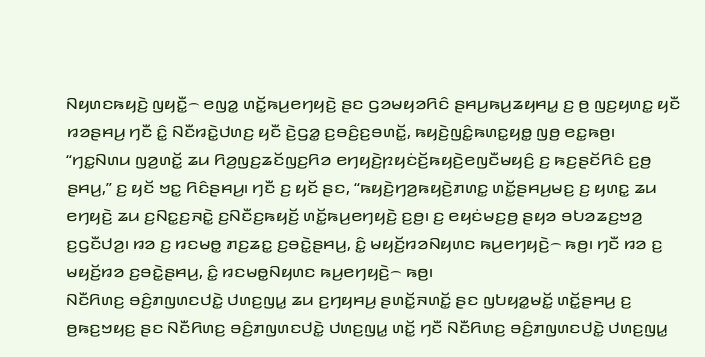ꤡꤟꤛꤢꤒꤟꤢꤧ꤬ ꤜꤟꤢꤪ꤭꤮ ꤕꤜꤤ꤭ ꤛꤢꤩ꤭ꤒꤣ꤬ꤕꤚꤟꤢꤧ꤬ ꤔꤢ ꤞꤤꤗꤟꤤꤖꤢꤨ ꤔꤌꤣ꤬ꤒꤣ꤬ꤘꤟꤌꤣ꤭ ꤢ꤬ ꤥ꤬ ꤜꤢ꤬ꤟꤛꤢ꤭ ꤟꤢꤪ ꤙꤤꤔꤌꤣ꤬ ꤚꤢꤪ ꤢꤨ꤭ ꤡꤢꤪꤙꤢꤧ꤭ꤓꤛꤢ꤬ ꤟꤢꤪ ꤢꤧ꤬ꤞꤤ꤭ ꤢ꤬ꤋꤢꤨ꤬ꤢ꤬ꤋꤛꤢꤩ꤭, ꤒꤟꤢꤧ꤬ꤜꤢꤨ꤭ꤒꤛꤢ꤭ꤟꤥ꤭ ꤜꤥ꤬ ꤕꤢ꤭ꤒꤥ꤬꤯
“ꤚꤢ꤭ꤡꤛꤣ ꤜꤤ꤬ꤛꤢꤩ꤭ ꤘꤣ ꤖꤤ꤬ꤜꤢ꤬ꤘꤢꤩꤜꤢ꤬ꤖꤤ ꤕꤚꤟꤢꤧ꤬ꤐꤟꤢꤦꤢꤩ꤬ꤒꤟꤢꤧ꤬ꤕꤜꤢꤪꤗꤟꤢꤨ꤬ ꤢ꤬ ꤒꤢ꤬ꤔꤢꤩꤖꤢꤨ ꤢ꤬ꤥ꤬ ꤔꤌꤣ꤬,” ꤢ꤬ ꤟꤢꤩ ꤠꤢ꤭ ꤖꤢꤨꤔꤌꤣ꤬꤯ ꤚꤢꤪ ꤢ꤬ ꤟꤢꤩ ꤔꤢ, “ꤒꤟꤢꤧ꤬ꤚꤤ꤬ꤒꤟꤢꤧ꤬ꤊꤛꤢ꤭ ꤛꤢꤩ꤭ꤔꤌꤣ꤬ꤗꤢ꤬ ꤢ꤬ ꤟꤛꤢ꤭ ꤘꤣ ꤕꤚꤟꤢꤧ꤬ ꤘꤣ ꤢ꤬ꤡꤢ꤭ꤢ꤬ꤏꤢꤧ꤭ ꤢ꤬ꤡꤢꤪꤢ꤬ꤒꤟꤢꤩ꤬ ꤛꤢꤩ꤭ꤒꤣ꤬ꤕꤚꤟꤢꤧ꤬ ꤢ꤬ꤥ꤬꤯ ꤢ꤬ ꤕꤟꤢꤦꤗꤢ꤬ꤥ꤬ ꤔꤟꤤ ꤋꤝꤤꤘꤢ꤬ꤠꤤ꤬ ꤢ꤬ꤞꤢꤪꤓꤤ꤬꤯ ꤙꤤ ꤢ꤬ ꤙꤢꤗꤥ꤭ ꤊꤢ꤬ꤘꤢ꤭ ꤢ꤬ꤋꤢꤧ꤭ꤔꤌꤣ꤬, ꤢꤨ꤭ ꤗꤟꤢꤩ꤬ꤙꤤꤡꤟꤛꤢ ꤒꤣ꤬ꤕꤚꤟꤢꤧ꤬꤮ ꤒꤥ꤬꤯ ꤚꤢꤪ ꤙꤤ ꤢ꤬ ꤗꤟꤢꤩ꤬ꤙꤤ ꤢ꤬ꤋꤢꤧ꤭ꤔꤌꤣ꤬, ꤢꤨ꤭ ꤙꤢꤗꤥ꤭ꤡꤟꤛꤢ ꤒꤣ꤬ꤕꤚꤟꤢꤧ꤬꤮ ꤒꤥ꤬꤯
ꤡꤢꤪꤖꤛꤢ꤬ ꤋꤢꤨ꤬ꤊꤜꤛꤢꤓꤢꤧ꤭ ꤓꤛꤢ꤬ꤜꤣ꤭ ꤘꤣ ꤢ꤬ꤚꤟꤌꤣ꤬ ꤔꤛꤢꤩ꤭ꤏꤛꤢꤩ꤭ ꤔꤢ ꤜꤝꤟꤤ꤭ꤗꤢꤩ꤭ ꤛꤢꤩ꤭ꤔꤌꤣ꤬ ꤢ꤬ ꤥ꤬ꤒꤢ꤬ꤠꤟꤢ꤬ ꤔꤢ ꤡꤢꤪꤖꤛꤢ꤬ ꤋꤢꤨ꤬ꤊꤜꤛꤢꤓꤢꤧ꤭ ꤓꤛꤢ꤬ꤜꤣ꤭ ꤛꤢꤩ꤭ ꤚꤢꤪ ꤡꤢꤪꤖꤛꤢ꤬ ꤋꤢꤨ꤬ꤊꤜꤛꤢꤓꤢꤧ꤭ ꤓꤛꤢ꤬ꤜꤣ꤭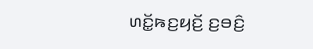ꤛꤢꤩ꤭ꤒꤢ꤬ꤟꤢꤩ꤬ ꤢ꤬ꤋꤢꤨ꤬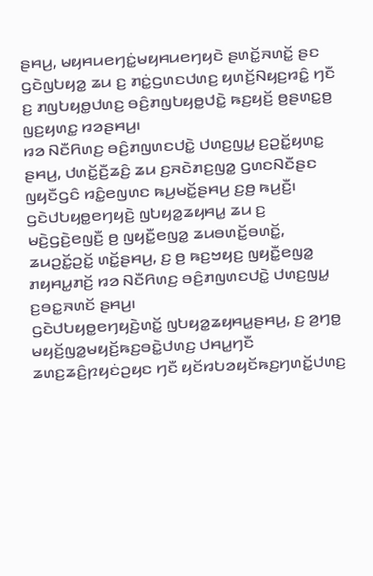ꤔꤌꤣ꤬, ꤗꤟꤌꤣꤕꤚꤢꤦ꤭ꤗꤟꤌꤣꤕꤚꤟꤢꤧ ꤔꤛꤢꤩ꤭ꤏꤛꤢꤩ꤭ ꤔꤢ ꤞꤢꤧꤜꤝꤟꤤ꤭ ꤘꤣ ꤢ꤬ ꤊꤢꤦ꤭ꤞꤛꤢꤓꤛꤢ꤬ ꤟꤛꤢꤩ꤬ꤡꤟꤢ꤬ꤙꤢꤨ꤭ ꤚꤢꤪ ꤢ꤬ ꤊꤜꤝꤟꤥ꤭ꤓꤛꤢ꤬ ꤋꤢꤨ꤬ꤊꤜꤝꤟꤥ꤭ꤓꤢꤧ꤭ ꤒꤢ꤬ꤟꤢꤩ꤬ ꤥ꤬ꤔꤛꤢ꤭ꤥ꤬ ꤜꤢ꤬ꤟꤛꤢ꤭ ꤙꤤꤔꤌꤣ꤬꤯
ꤙꤤ ꤡꤢꤪꤖꤛꤢ꤬ ꤋꤢꤨ꤬ꤊꤜꤛꤢꤓꤢꤧ꤭ ꤓꤛꤢ꤬ꤜꤣ꤭ ꤢ꤬ꤑꤢꤩ꤭ꤟꤛꤢ꤭ ꤔꤌꤣ꤬, ꤓꤛꤢꤩ꤭ꤢꤪ꤬ꤘꤢꤨ꤬ ꤘꤣ ꤢ꤬ꤏꤢꤧꤊꤢ꤬ꤜꤤ꤭ ꤞꤛꤢꤡꤢꤪꤔꤢ ꤜꤟꤢꤪꤞꤢꤨ ꤙꤢꤨ꤭ꤕꤜꤛꤢ ꤒꤣ꤬ꤗꤢꤩ꤭ꤔꤌꤣ꤬ ꤢ꤬ꤥ꤬ ꤒꤣ꤬ꤢꤪ꤬꤯ ꤞꤢꤧꤓꤝꤟꤥ꤭ꤕꤚꤟꤢꤧ꤬ ꤜꤝꤟꤤ꤭ꤘꤟꤌꤣ꤭ ꤘꤣ ꤢ꤬ ꤗꤢꤧ꤬ꤞꤢꤧ꤬ꤕꤜꤢꤪ꤬ ꤥ꤬ ꤜꤟꤢꤪ꤭ꤕꤜꤤ꤭ ꤘꤣꤋꤛꤢꤩ꤭ꤋꤛꤢꤩ꤭, ꤘꤣꤑꤢꤩ꤭ꤑꤢꤩ꤭ ꤛꤢꤩ꤭ꤔꤌꤣ꤬, ꤢ꤬ ꤥ꤬ ꤒꤢ꤬ꤠꤟꤢ꤬ ꤜꤟꤢꤪ꤭ꤕꤜꤤ꤭ ꤊꤟꤌꤣ꤭ꤊꤢꤩ꤬ ꤙꤤ ꤡꤢꤪꤖꤛꤢ꤬ ꤋꤢꤨ꤬ꤊꤜꤛꤢꤓꤢꤧ꤭ ꤓꤛꤢ꤬ꤜꤣ꤭ ꤢ꤬ꤋꤢ꤭ꤏꤛꤢꤩ ꤔꤌꤣ꤬꤯
ꤞꤢꤧꤓꤝꤟꤥ꤭ꤕꤚꤟꤢꤧ꤬ꤛꤢꤩ꤭ ꤜꤝꤟꤤ꤭ꤘꤟꤌꤣ꤭ꤔꤌꤣ꤬, ꤢ꤬ ꤤ꤬ꤚꤥ꤭ ꤗꤟꤢꤩ꤬ꤜꤤ꤭ꤗꤟꤢꤩ꤬ꤒꤢ꤬ꤋꤢꤧ꤭ꤓꤛꤢ꤬ ꤓꤌꤣ꤭ꤚꤢꤪ ꤘꤛꤢ꤬ꤘꤢꤨ꤬ꤐꤟꤢꤦꤑꤟꤢ ꤚꤢꤪ ꤟꤢꤩꤙꤝꤤꤟꤢꤩꤒꤢ꤬ꤚꤛꤢꤩ꤭ꤓꤛꤢ꤬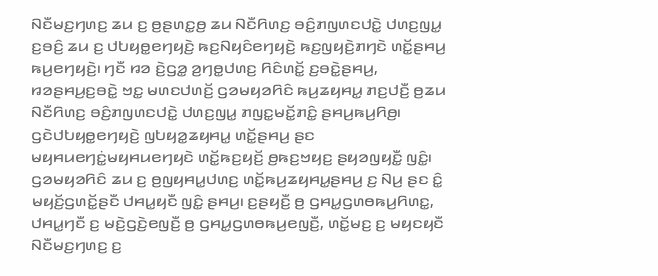ꤡꤢꤪꤗꤢ꤬ꤚꤛꤢ꤬ ꤘꤣ ꤢ꤬ ꤥ꤬ꤔꤛꤢ꤭ꤥ꤬ ꤘꤣ ꤡꤢꤪꤖꤛꤢ꤬ ꤋꤢꤨ꤬ꤊꤜꤛꤢꤓꤢꤧ꤭ ꤓꤛꤢ꤬ꤜꤣ꤭ ꤢ꤬ꤋꤢꤨ꤬ ꤘꤣ ꤢ꤬ ꤓꤝꤟꤥ꤭ꤕꤚꤟꤢꤧ꤬ ꤒꤢ꤬ꤡꤟꤢꤨꤕꤚꤟꤢꤧ꤬ ꤒꤢ꤬ꤜꤟꤢꤧ꤬ꤊꤚꤢꤧ ꤛꤢꤩ꤭ꤔꤌꤣ꤬ ꤒꤣ꤬ꤕꤚꤟꤢꤧ꤬꤯ ꤚꤢꤪ ꤙꤤ ꤢꤧ꤬ꤞꤤ꤭ ꤤ꤬ꤚꤥ꤭ꤓꤛꤢ꤬ ꤖꤢꤨꤛꤢꤩ꤭ ꤢ꤬ꤋꤢꤧ꤭ꤔꤌꤣ꤬,
ꤙꤤꤔꤌꤣ꤬ꤢ꤬ꤋꤢꤧ꤭ ꤠꤢ꤭ ꤗꤛꤢꤓꤛꤢꤩ꤬ ꤞꤤꤗꤟꤤꤖꤢꤨ ꤒꤣ꤬ꤘꤟꤌꤣ꤭ ꤊꤢ꤬ꤓꤢꤪ꤬ ꤥ꤬ꤘꤣ ꤡꤢꤪꤖꤛꤢ꤬ ꤋꤢꤨ꤬ꤊꤜꤛꤢꤓꤢꤧ꤭ ꤓꤛꤢ꤬ꤜꤣ꤭ ꤊꤜꤢ꤭ꤗꤢꤩ꤭ꤊꤢꤨ꤭ ꤔꤌꤣ꤬ꤒꤣ꤬ꤖꤥ꤬꤯ ꤞꤢꤧꤓꤝꤟꤥ꤭ꤕꤚꤟꤢꤧ꤬ ꤜꤝꤟꤤ꤭ꤘꤟꤌꤣ꤭ ꤛꤢꤩ꤭ꤔꤌꤣ꤬ ꤔꤢ ꤗꤟꤌꤣꤕꤚꤢꤦ꤭ꤗꤟꤌꤣꤕꤚꤟꤢꤧ ꤛꤢꤩ꤭ꤒꤢ꤬ꤟꤢꤩ꤬ ꤥ꤬ꤒꤢ꤬ꤠꤟꤢ꤬ ꤔꤟꤤꤜꤟꤢꤪ꤭ ꤜꤢꤨ꤭꤯ ꤞꤤꤗꤟꤤꤖꤢꤨ ꤘꤣ ꤢ꤬ ꤥ꤬ꤜꤟꤌꤣ꤭ꤓꤛꤢ꤬ ꤛꤢꤩ꤭ꤒꤣ꤬ꤘꤟꤌꤣ꤭ꤔꤌꤣ꤬ ꤢ꤬ ꤡꤣ꤬ ꤔꤢ ꤢꤨ꤭ ꤗꤟꤢꤩ꤬ꤞꤛꤢꤩ꤭ꤔꤢꤪ ꤓꤌꤣ꤭ꤟꤢꤪ ꤜꤢꤨ꤭ ꤔꤌꤣ꤬꤯ ꤢ꤬ꤔꤟꤢꤪ꤬ ꤥ꤬ ꤞꤌꤣ꤭ꤞꤛꤥꤒꤣ꤬ꤖꤛꤢ꤭, ꤓꤌꤣ꤭ꤚꤢꤪ ꤢ꤬ ꤗꤢꤧ꤬ꤞꤢꤧ꤬ꤕꤜꤢꤪ꤬ ꤥ꤬ ꤞꤌꤣ꤭ꤞꤛꤥꤒꤣ꤬ꤕꤜꤢꤪ꤬, ꤛꤢꤩ꤭ꤗꤢ꤬ ꤢ꤬ ꤗꤟꤢꤟꤢꤪ ꤡꤢꤪꤗꤢ꤬ꤚꤛꤢ꤬ ꤢ꤬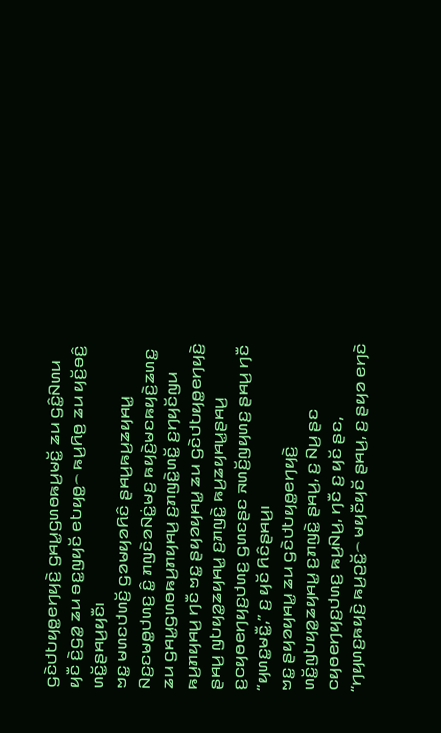ꤞꤢꤧꤓꤝꤟꤥ꤭ꤕꤚꤟꤢꤧ꤬ ꤞꤌꤣ꤭ꤞꤛꤥꤒꤣ꤬ꤗꤢꤩ꤭ ꤘꤣ ꤞꤢꤨ꤭ꤡꤛꤣ ꤟꤢꤪ ꤢꤧ꤬ꤞꤤ꤭ ꤘꤣ ꤋꤢ꤭ꤜꤟꤢꤩ ꤕꤝꤟꤥ꤭꤮ ꤒꤣ꤬ꤖꤥ꤬ ꤘꤣ ꤟꤢꤩ꤬ꤋꤢꤨ꤬ ꤛꤢꤩ꤭ꤔꤌꤣ꤬ꤟꤢꤪ꤯
ꤠꤢ꤭ ꤗꤛꤢꤓꤛꤢꤩ꤬ ꤞꤤꤗꤟꤤꤖꤢꤨ ꤔꤌꤣ꤬ꤒꤣ꤬ꤘꤟꤌꤣ꤭ ꤡꤢ꤬ꤢꤗꤥ꤭ꤓꤛꤢ꤬ ꤢꤨ꤭ ꤊꤜꤢꤧꤤꤡꤢꤦ꤭ꤗꤢ꤬ ꤒꤟꤢꤧ꤬ꤗꤢꤒꤟꤢꤧ꤬ꤘꤛꤢ꤭ ꤘꤣ ꤞꤌꤣ꤭ꤞꤛꤥꤒꤣ꤬ꤊꤟꤌꤣ꤬ ꤢ꤬ꤊꤜꤢꤧ꤭ꤛꤢꤩ꤭ ꤢ꤬ꤚꤟꤢꤩꤜꤣ ꤒꤣ꤬ꤊꤟꤌꤣ꤬ ꤚꤢꤪ ꤠꤢ꤭ ꤔꤟꤤꤟꤌꤣ꤭ ꤘꤣ ꤞꤢꤧꤓꤝꤟꤥ꤭ꤕꤚꤟꤢꤧ꤬ ꤔꤌꤣ꤬ ꤜꤝꤟꤤ꤭ꤘꤟꤌꤣ꤭ ꤢ꤬ꤊꤜꤢꤧ꤭ ꤒꤣ꤬ꤘꤟꤌꤣ꤭ꤔꤌꤣ꤬ ꤢ꤬ꤍꤟꤥꤕꤚꤟꤢ꤬ꤓꤛꤢ꤬ ꤞꤛꤢꤔꤢ ꤏꤛꤢꤩ꤬ꤜꤟꤛꤢ꤬ ꤔꤌꤣ꤬ ꤚꤢꤪ “ꤟꤛꤢ꤭ꤗꤢꤪ꤭,” ꤢ꤬ ꤟꤢꤩ ꤖꤢꤨꤔꤌꤣ꤬꤯
ꤠꤢ꤭ ꤔꤟꤤꤟꤌꤣ꤭ ꤘꤣ ꤞꤢꤧꤓꤝꤟꤥ꤭ꤕꤚꤟꤢꤧ꤬ ꤛꤢꤩ꤭ꤜꤝꤟꤤ꤭ꤘꤟꤌꤣ꤭ ꤢ꤬ꤊꤜꤢꤧ꤭ ꤔꤌꤣ꤬, ꤢ꤬ ꤡꤣ꤬ ꤔꤢ ꤍꤟꤥꤕꤚꤟꤢ꤬ꤓꤛꤢ꤬ ꤒꤣ꤬ꤡꤣ꤬, ꤚꤢꤪ ꤢ꤬ ꤟꤢꤩ ꤔꤢ, “ꤚꤟꤛꤢ꤬ꤒꤟꤢꤧ꤬ ꤒꤣ꤬ꤑꤢꤩ꤭꤮ ꤗꤟꤢꤪꤟꤢꤩ ꤔꤌꤣ꤬, ꤢ꤬ ꤔꤟꤤ ꤕꤚꤢꤧ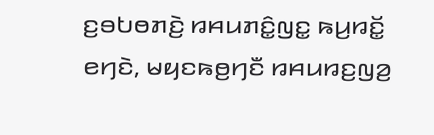ꤢ꤬ꤋꤝꤥꤊꤢꤧ꤬ ꤙꤌꤣꤊꤢꤨ꤭ꤜꤢ꤭ ꤒꤣ꤬ꤙꤢꤩ꤭ ꤕꤚꤢꤧ, ꤗꤟꤢꤒꤥ꤬ꤚꤢꤪ ꤙꤌꤣꤙꤢ꤬ꤜꤤ꤬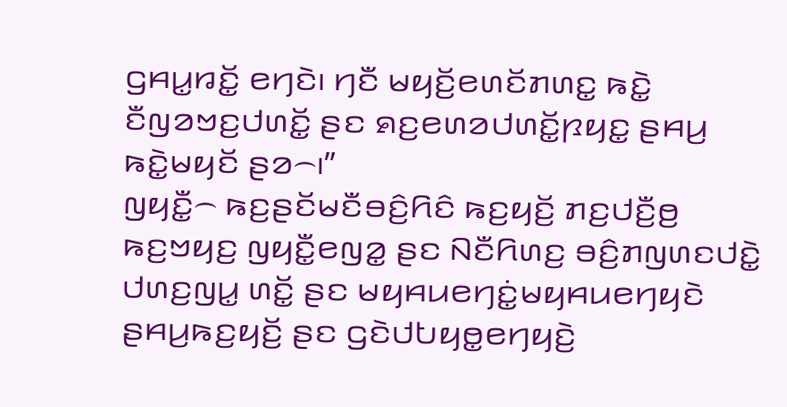ꤞꤌꤣ꤭ꤙꤢꤩ꤭ ꤕꤚꤢꤧ꤯ ꤚꤢꤪ ꤗꤟꤢꤩ꤬ꤕꤛꤢꤩꤊꤛꤢ꤭ ꤒꤢꤧ꤭ ꤢꤪꤜꤤꤠꤢ꤬ꤓꤛꤢꤩ꤭ ꤔꤢ ꤎꤢ꤬ꤕꤛꤤꤓꤛꤢꤩ꤭ꤐꤟꤢ꤭ ꤔꤌꤣ꤬ ꤒꤢꤧ꤭ꤗꤟꤢꤩ ꤔꤤ꤮꤯”
ꤜꤟꤢꤪ꤭꤮ ꤒꤢ꤬ꤔꤢꤩꤗꤢꤪꤋꤢꤨ꤬ꤖꤢꤨ ꤒꤢ꤬ꤟꤢꤩ꤬ ꤊꤢ꤬ꤓꤢꤪ꤬ꤥ꤬ ꤒꤢ꤬ꤠꤟꤢ꤬ ꤜꤟꤢꤪ꤭ꤕꤜꤤ꤭ ꤔꤢ ꤡꤢꤪꤖꤛꤢ꤬ ꤋꤢꤨ꤬ꤊꤜꤛꤢꤓꤢꤧ꤭ ꤓꤛꤢ꤬ꤜꤣ꤭ ꤛꤢꤩ꤭ ꤔꤢ ꤗꤟꤌꤣꤕꤚꤢꤦ꤭ꤗꤟꤌꤣꤕꤚꤟꤢꤧ ꤔꤌꤣ꤬ꤒꤢ꤬ꤟꤢꤩ꤬ ꤔꤢ ꤞꤢꤧꤓꤝꤟꤥ꤭ꤕꤚꤟꤢꤧ꤬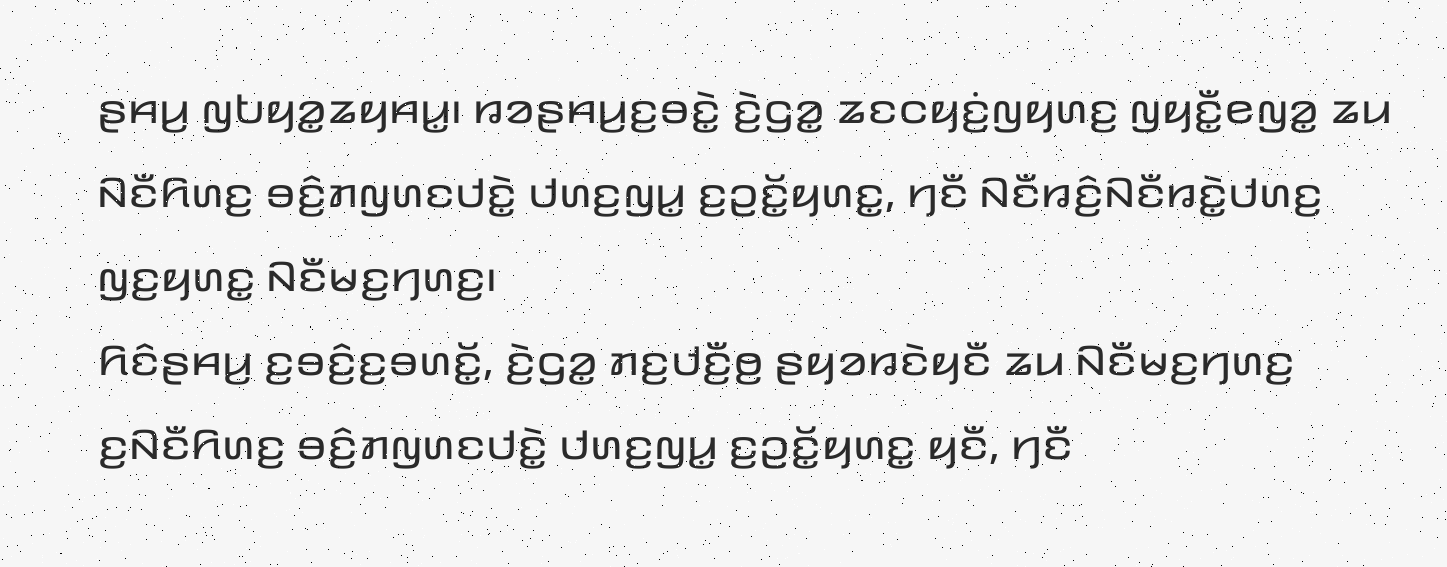ꤔꤌꤣ꤬ ꤜꤝꤟꤤ꤭ꤘꤟꤌꤣ꤭꤯ ꤙꤤꤔꤌꤣ꤬ꤢ꤬ꤋꤢꤧ꤭ ꤢꤧ꤬ꤞꤤ꤭ ꤘꤢꤍꤟꤢꤦ꤬ꤜꤟꤛꤢ꤬ ꤜꤟꤢꤪ꤭ꤕꤜꤤ꤭ ꤘꤣ ꤡꤢꤪꤖꤛꤢ꤬ ꤋꤢꤨ꤬ꤊꤜꤛꤢꤓꤢꤧ꤭ ꤓꤛꤢ꤬ꤜꤣ꤭ ꤢ꤬ꤑꤢꤩ꤭ꤟꤛꤢ꤭, ꤚꤢꤪ ꤡꤢꤪꤙꤢꤨ꤬ꤡꤢꤪꤙꤢꤧ꤭ꤓꤛꤢ꤬ ꤜꤢ꤬ꤟꤛꤢ꤭ ꤡꤢꤪꤗꤢ꤬ꤚꤛꤢ꤬꤯
ꤖꤢꤨꤔꤌꤣ꤬ ꤢ꤬ꤋꤢꤨ꤬ꤢ꤬ꤋꤛꤢꤩ꤭, ꤢꤧ꤬ꤞꤤ꤭ ꤊꤢ꤬ꤓꤢꤪ꤬ꤥ꤬ ꤔꤟꤤꤙꤢꤧꤟꤢꤪ ꤘꤣ ꤡꤢꤪꤗꤢ꤬ꤚꤛꤢ꤬ ꤢ꤬ꤡꤢꤪꤖꤛꤢ꤬ ꤋꤢꤨ꤬ꤊꤜꤛꤢꤓꤢꤧ꤭ ꤓꤛꤢ꤬ꤜꤣ꤭ ꤢ꤬ꤑꤢꤩ꤭ꤟꤛꤢ꤭ ꤟꤢꤪ, ꤚꤢꤪ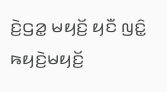ꤢꤧ꤬ꤞꤤ꤭ ꤗꤟꤢꤩ꤬ ꤟꤢꤪ ꤜꤢꤨ꤭ ꤒꤟꤢꤧ꤬ꤗꤟꤢꤩ꤬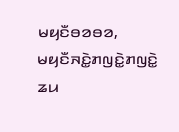ꤗꤟꤢꤪꤋꤤꤋꤤ, ꤗꤟꤢꤪꤏꤢꤧ꤭ꤊꤜꤢꤧ꤭ꤊꤜꤢꤧ꤭ ꤘꤣ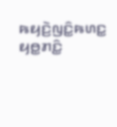ꤒꤟꤢꤧ꤬ꤜꤢꤨ꤭ꤒꤛꤢ꤭ ꤟꤥ꤭ꤊꤢꤨ꤭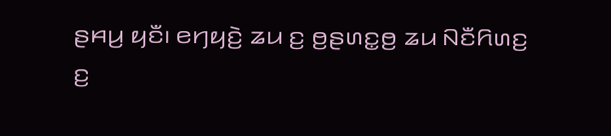ꤔꤌꤣ꤬ ꤟꤢꤪ꤯ ꤕꤚꤟꤢꤧ꤬ ꤘꤣ ꤢ꤬ ꤥ꤬ꤔꤛꤢ꤭ꤥ꤬ ꤘꤣ ꤡꤢꤪꤖꤛꤢ꤬ ꤢ꤬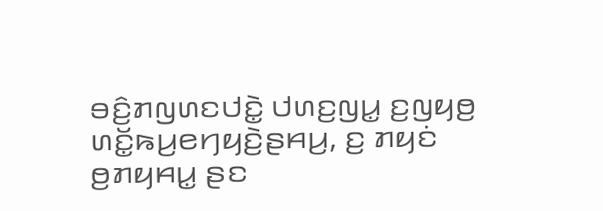ꤋꤢꤨ꤬ꤊꤜꤛꤢꤓꤢꤧ꤭ ꤓꤛꤢ꤬ꤜꤣ꤭ ꤢ꤬ꤜꤟꤥ꤬ ꤛꤢꤩ꤭ꤒꤣ꤬ꤕꤚꤟꤢꤧ꤬ꤔꤌꤣ꤬, ꤢ꤬ ꤊꤟꤢꤦ ꤥ꤬ꤊꤟꤌꤣ꤭ ꤔꤢ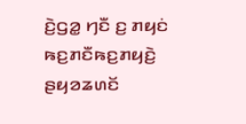ꤢꤧ꤬ꤞꤤ꤭ ꤚꤢꤪ ꤢ꤬ ꤊꤟꤢꤦ ꤒꤢ꤬ꤊꤢꤪꤒꤢ꤬ꤊꤟꤢꤧ꤬ ꤔꤟꤤꤘꤛꤢꤩ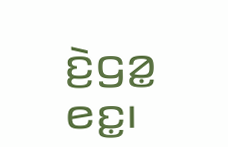ꤢꤧ꤬ꤞꤤ꤭ ꤕꤢ꤭꤯